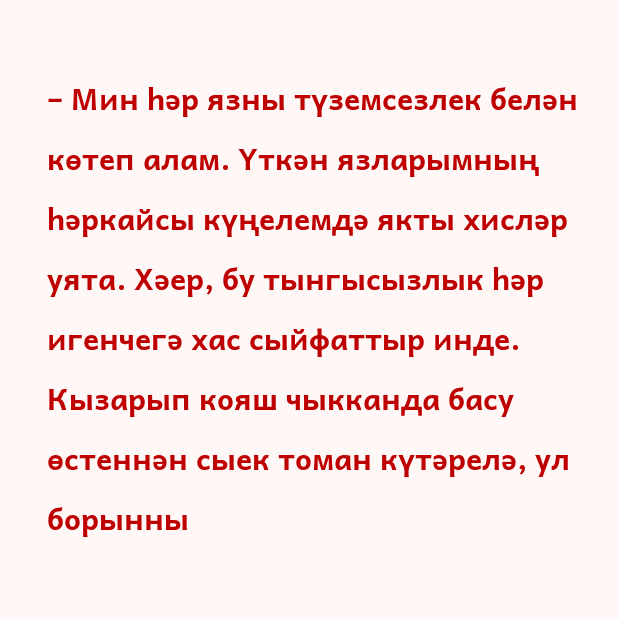– Мин һәр язны түземсезлек белән көтеп алам. Үткән язларымның һәркайсы күңелемдә якты хисләр уята. Хәер, бу тынгысызлык һәр игенчегә хас сыйфаттыр инде. Кызарып кояш чыкканда басу өстеннән сыек томан күтәрелә, ул борынны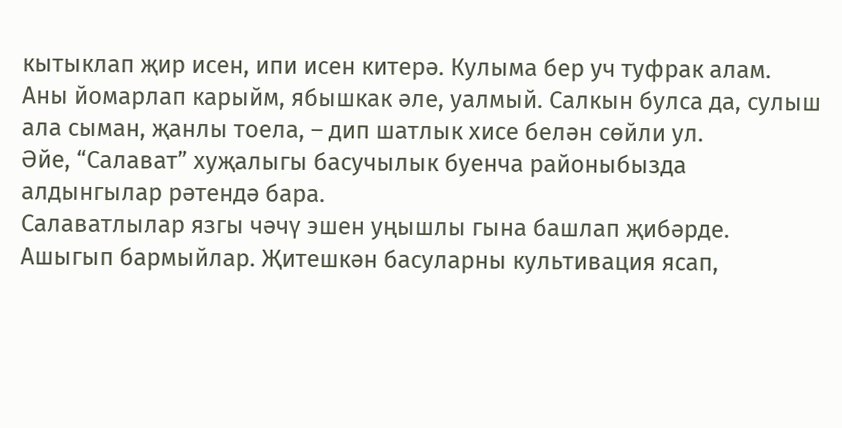кытыклап җир исен, ипи исен китерә. Кулыма бер уч туфрак алам. Аны йомарлап карыйм, ябышкак әле, уалмый. Салкын булса да, сулыш ала сыман, җанлы тоела, – дип шатлык хисе белән сөйли ул.
Әйе, “Салават” хуҗалыгы басучылык буенча районыбызда алдынгылар рәтендә бара.
Салаватлылар язгы чәчү эшен уңышлы гына башлап җибәрде. Ашыгып бармыйлар. Җитешкән басуларны культивация ясап,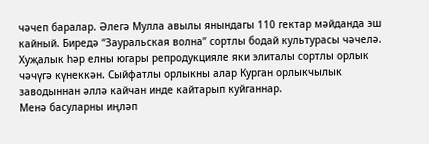чәчеп баралар. Әлегә Мулла авылы янындагы 110 гектар мәйданда эш кайный. Биредә “Зауральская волна” сортлы бодай культурасы чәчелә. Хуҗалык һәр елны югары репродукцияле яки элиталы сортлы орлык чәчүгә күнеккән. Сыйфатлы орлыкны алар Курган орлыкчылык заводыннан әллә кайчан инде кайтарып куйганнар.
Менә басуларны иңләп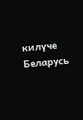килүче Беларусь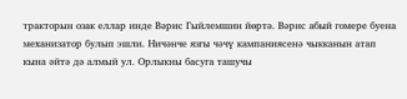тракторын озак еллар инде Вәрис Гыйлемшин йөртә. Вәрис абый гомере буена механизатор булып эшли. Ничәнче язгы чәчү кампаниясенә чыкканын атап кына әйтә дә алмый ул. Орлыкны басуга ташучы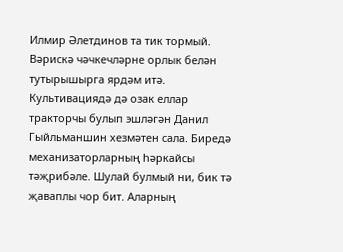Илмир Әлетдинов та тик тормый. Вәрискә чәчкечләрне орлык белән тутырышырга ярдәм итә. Культивациядә дә озак еллар тракторчы булып эшләгән Данил Гыйльманшин хезмәтен сала. Биредә механизаторларның һәркайсы тәҗрибәле. Шулай булмый ни, бик тә җаваплы чор бит. Аларның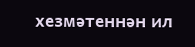хезмәтеннән ил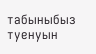табыныбыз туенуын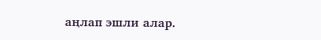аңлап эшли алар.